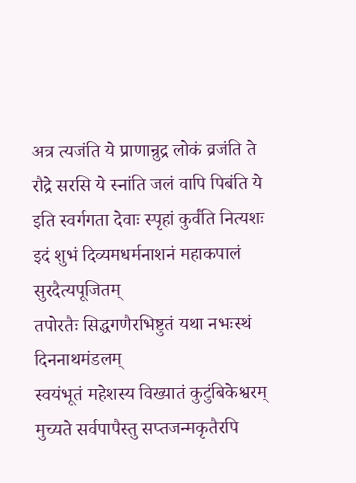अत्र त्यजंति ये प्राणान्रुद्र लोकं व्रजंति ते
रौद्रे सरसि ये स्नांति जलं वापि पिबंति ये
इति स्वर्गगता देवाः स्पृहां कुर्वंति नित्यशः
इदं शुभं दिव्यमधर्मनाशनं महाकपालं सुरदैत्यपूजितम्
तपोरतैः सिद्धगणैरभिष्टुतं यथा नभःस्थं दिननाथमंडलम्
स्वयंभूतं महेशस्य विख्यातं कुटुंबिकेश्वरम्
मुच्यते सर्वपापैस्तु सप्तजन्मकृतैरपि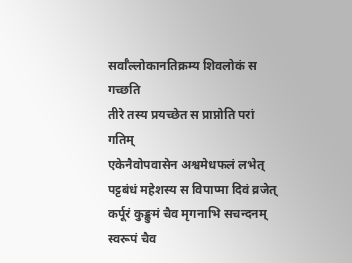सर्वाँल्लोकानतिक्रम्य शिवलोकं स गच्छति
तीरे तस्य प्रयच्छेत स प्राप्नोति परां गतिम्
एकेनैवोपवासेन अश्वमेधफलं लभेत्
पट्टबंधं महेशस्य स विपाप्मा दिवं व्रजेत्
कर्पूरं कुङ्कुमं चैव मृगनाभि सचन्दनम्
स्वरूपं चैव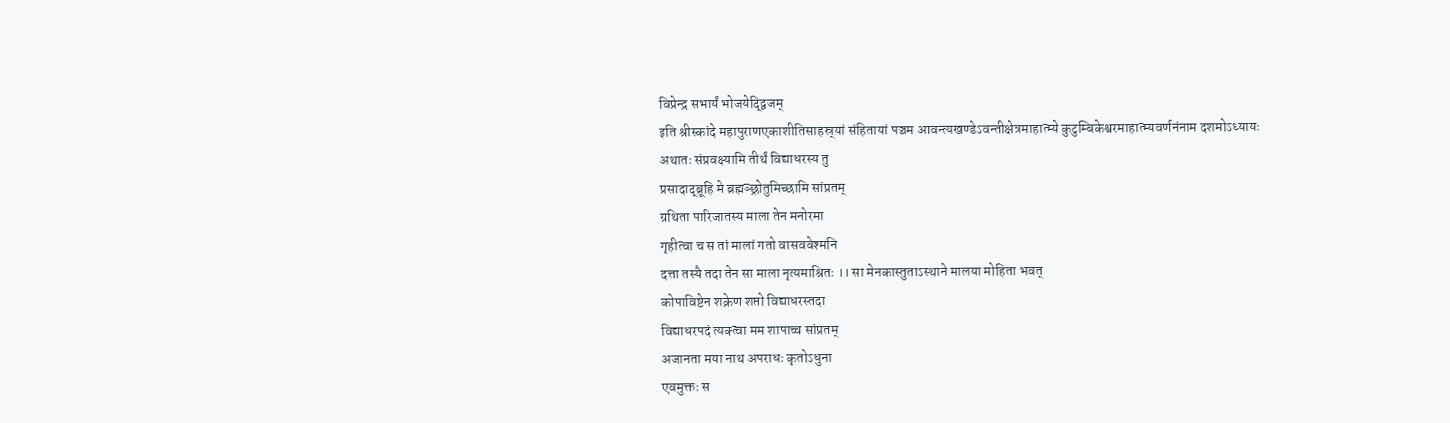विप्रेन्द्र सभार्यं भोजयेद्द्विजम्
इति श्रीस्कांदे महापुराणएकाशीतिसाहस्र्यां संहितायां पञ्चम आवन्त्यखण्डेऽवन्तीक्षेत्रमाहात्म्ये कुटुम्बिकेश्वरमाहात्म्यवर्णनंनाम दशमोऽध्यायः
अथातः संप्रवक्ष्यामि तीर्थं विद्याधरस्य तु
प्रसादाद्ब्रूहि मे ब्रह्मञ्छ्रोतुमिच्छामि सांप्रतम्
ग्रथिता पारिजातस्य माला तेन मनोरमा
गृहीत्वा च स तां मालां गतो वासववेश्मनि
दत्ता तस्यै तदा तेन सा माला नृत्यमाश्रितः ।। सा मेनकास्तुताऽस्थाने मालया मोहिता भवत्
कोपाविष्टेन शक्रेण शप्तो विद्याधरस्तदा
विद्याधरपदं त्यक्त्वा मम शापाच्च सांप्रतम्
अजानता मया नाथ अपराधः कृतोऽधुना
एवमुक्तः स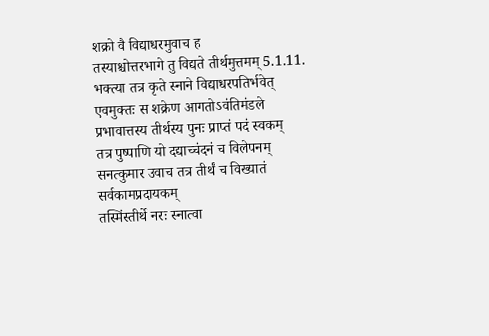शक्रो वै विद्याधरमुवाच ह
तस्याश्चोत्तरभागे तु विद्यते तीर्थमुत्तमम् 5.1.11.
भक्त्या तत्र कृते स्नाने विद्याधरपतिर्भवेत्
एवमुक्तः स शक्रेण आगतोऽवंतिमंडले
प्रभावात्तस्य तीर्थस्य पुनः प्राप्तं पदं स्वकम्
तत्र पुष्पाणि यो दद्याच्चंदनं च विलेपनम्
सनत्कुमार उवाच तत्र तीर्थं च विख्यातं सर्वकामप्रदायकम्
तस्मिंस्तीर्थे नरः स्नात्वा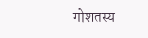गोशतस्य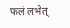फलं लभेत्